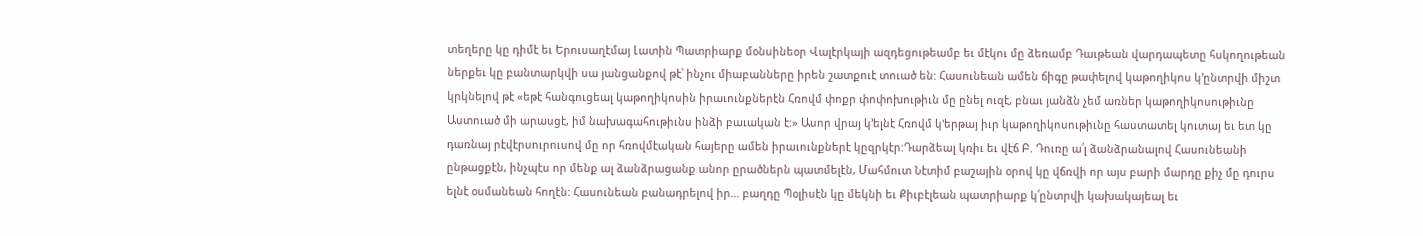տեղերը կը դիմէ եւ Երուսաղէմայ Լատին Պատրիարք մօնսինեօր Վալէրկայի ազդեցութեամբ եւ մէկու մը ձեռամբ Դաւթեան վարդապետը հսկողութեան ներքեւ կը բանտարկվի սա յանցանքով թէ՝ ինչու միաբանները իրեն շատքուէ տուած են: Հասունեան ամեն ճիգը թափելով կաթողիկոս կ՚ընտրվի միշտ կրկնելով թէ «եթէ հանգուցեալ կաթողիկոսին իրաւունքներէն Հռովմ փոքր փոփոխութիւն մը ընել ուզէ, բնաւ յանձն չեմ առներ կաթողիկոսութիւնը Աստուած մի արասցէ, իմ նախագահութիւնս ինձի բաւական է:» Ասոր վրայ կ՚ելնէ Հռովմ կ'երթայ իւր կաթողիկոսութիւնը հաստատել կուտայ եւ ետ կը դառնայ րէվէրսուրուսով մը որ հռովմէական հայերը ամեն իրաւունքներէ կըզրկէր:Դարձեալ կռիւ եւ վէճ Բ. Դուռը ա՛լ ձանձրանալով Հասունեանի ընթացքէն, ինչպէս որ մենք ալ ձանձրացանք անոր ըրածներն պատմելէն, Մահմուտ Նէտիմ բաշային օրով կը վճռվի որ այս բարի մարդը քիչ մը դուրս ելնէ օսմանեան հողէն: Հասունեան բանադրելով իր... բաղդը Պօլիսէն կը մեկնի եւ Քիւբէլեան պատրիարք կ՛ընտրվի կախակայեալ եւ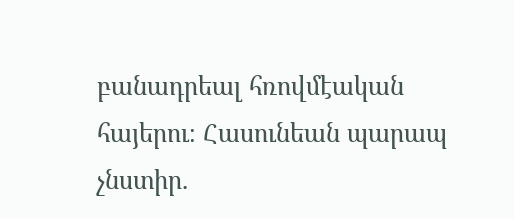բանադրեալ հռովմէական հայերու։ Հասունեան պարապ չնստիր.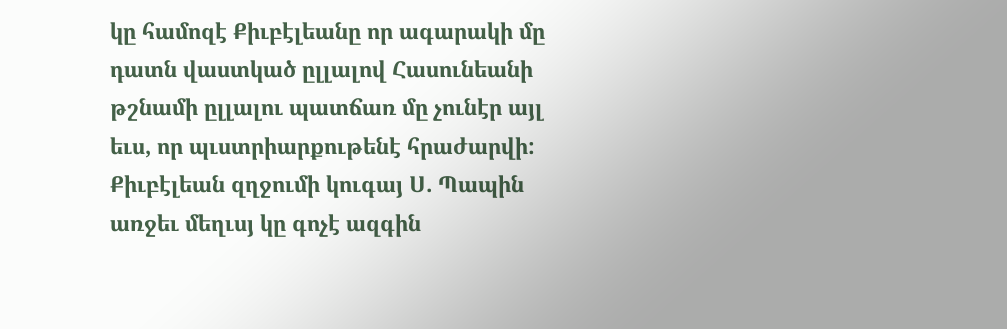կը համոզէ Քիւբէլեանը որ ագարակի մը դատն վաստկած ըլլալով Հասունեանի թշնամի ըլլալու պատճառ մը չունէր այլ եւս, որ պւստրիարքութենէ հրաժարվի: Քիւբէլեան զղջումի կուգայ Ս. Պապին առջեւ մեղւսյ կը գոչէ ազգին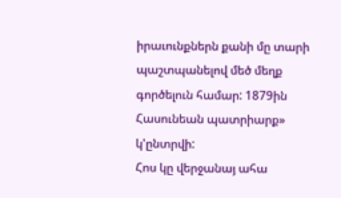իրաւունքներն քանի մը տարի պաշտպանելով մեծ մեղք գործելուն համար: 1879ին Հասունեան պատրիարք» կ'ընտրվի:
Հոս կը վերջանայ ահա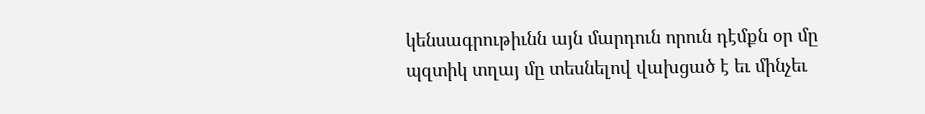կենսագրութիւնն այն մարդուն որուն դէմքն օր մը պզտիկ տղայ մը տեսնելով վախցած է եւ մինչեւ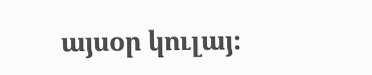այսօր կուլայ։